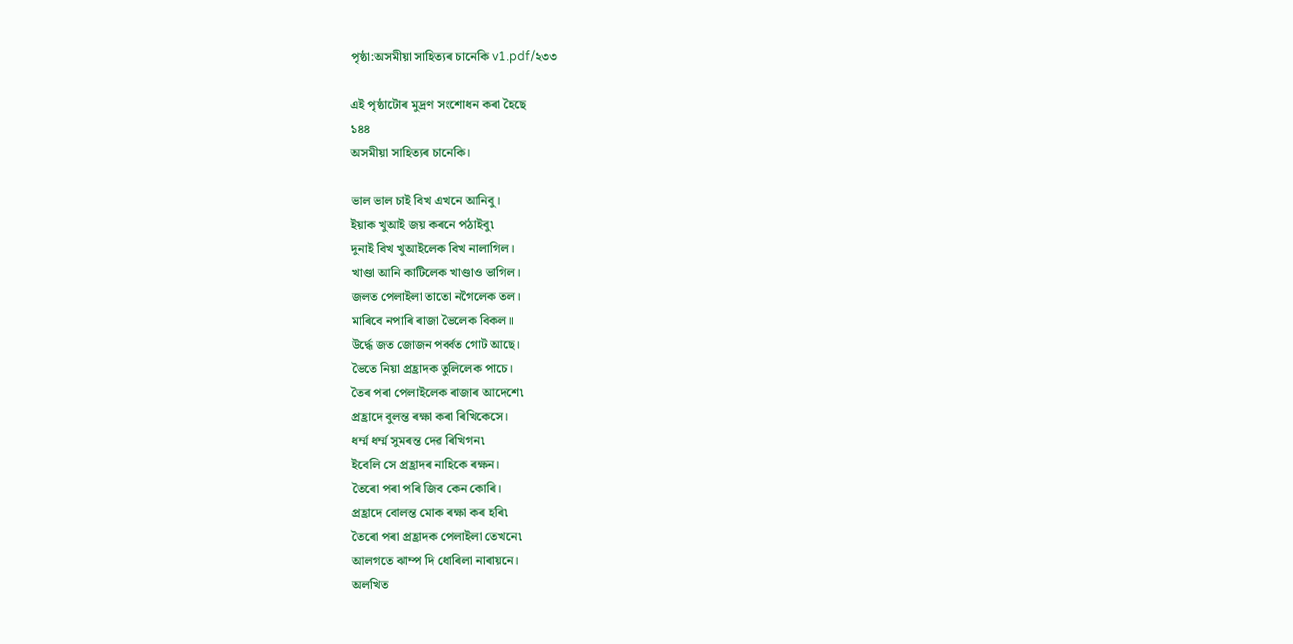পৃষ্ঠা:অসমীয়া সাহিত্যৰ চানেকি v1.pdf/২৩৩

এই পৃষ্ঠাটোৰ মুদ্ৰণ সংশোধন কৰা হৈছে
১৪৪
অসমীয়া সাহিত্যৰ চানেকি।

ভাল ভাল চাই বিখ এখনে আনিবু।
ইয়াক খুআই জয় কৰনে পঠাইবু৷
দুনাই বিখ খুআইলেক বিখ নালাগিল।
খাণ্ডা আনি কাটিলেক খাণ্ডাও ভাগিল।
জলত পেলাইলা তাতো নগৈলেক তল।
মাৰিবে নপাৰি ৰাজা ভৈলেক বিকল॥
উৰ্দ্ধে জত জোজন পৰ্ব্বত গোট আছে।
ভৈতে নিয়া প্ৰহ্ৰাদক তুলিলেক পাচে।
তৈৰ পৰা পেলাইলেক ৰাজাৰ আদেশে৷
প্ৰহ্ৰাদে বুলন্ত ৰক্ষা কৰা ৰিখিকেসে।
ধৰ্ম্ম ধৰ্ম্ম সুমৰন্ত দেৱ ৰিখিগন৷
ইবেলি সে প্ৰহ্ৰাদৰ নাহিকে ৰক্ষন।
তৈৰো পৰা পৰি জিব কেন কোৰি।
প্ৰহ্ৰাদে বোলন্ত মোক ৰক্ষা কৰ হৰি৷
তৈৰো পৰা প্ৰহ্ৰাদক পেলাইলা তেখনে৷
আলগতে ঝাম্প দি ধোৰিলা নাৰায়নে।
অলখিত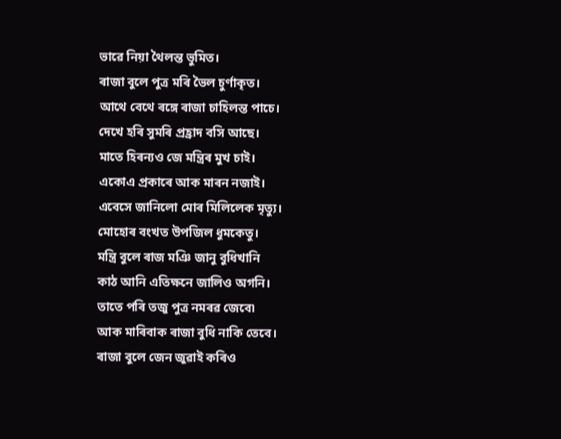ভাৱে নিয়া থৈলন্ত ভুমিত।
ৰাজা বুলে পুত্ৰ মৰি ভৈল চুৰ্ণাকৃত।
আথে বেথে ৰঙ্গে ৰাজা চাহিলন্ত পাচে।
দেখে হৰি সুমৰি প্ৰহ্ৰাদ বসি আছে।
মাতে হিৰন্যও জে মন্ত্ৰিৰ মুখ চাই।
একোএ প্ৰকাৰে আক মাৰন নজাই।
এবেসে জানিলো মোৰ মিলিলেক মৃত্যু।
মোহোৰ বংখত উপজিল ধুমকেতু।
মন্ত্ৰি বুলে ৰাজ মঞি জানু বুধিখানি
কাঠ আনি এতিক্ষনে জালিও অগনি।
তাতে পৰি তজু পুত্ৰ নমৰৱ জেবে৷
আক মাৰিবাক ৰাজা বুধি নাকি তেবে।
ৰাজা বুলে জেন জুৱাই কৰিও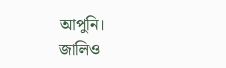আপুনি।
জালিও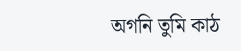অগনি তুমি কাঠ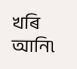খৰি আনি৷